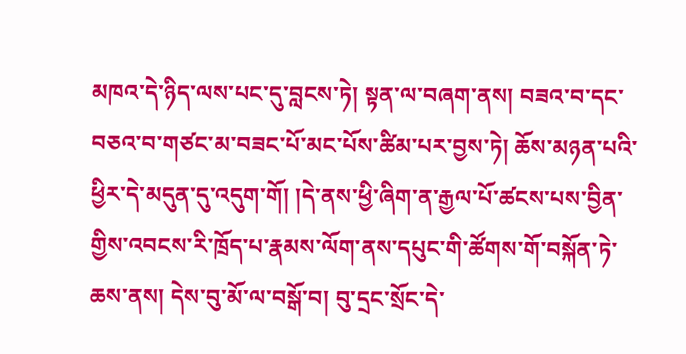མཁའ་དེ་ཉིད་ལས་པང་དུ་བླངས་ཏེ། སྟན་ལ་བཞག་ནས། བཟའ་བ་དང་བཅའ་བ་གཙང་མ་བཟང་པོ་མང་པོས་ཚིམ་པར་བྱས་ཏེ། ཆོས་མཉན་པའི་ཕྱིར་དེ་མདུན་དུ་འདུག་གོ། །དེ་ནས་ཕྱི་ཞིག་ན་རྒྱལ་པོ་ཚངས་པས་བྱིན་གྱིས་འབངས་རི་ཁྲོད་པ་རྣམས་ལོག་ནས་དཔུང་གི་ཚོགས་གོ་བསྐོན་ཏེ་ཆས་ནས། དེས་བུ་མོ་ལ་བསྒོ་བ། བུ་དྲང་སྲོང་དེ་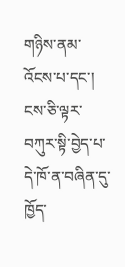གཉིས་ནམ་འོངས་པ་དང་། ངས་ཅི་ལྟར་བཀུར་སྟི་བྱེད་པ་དེ་ཁོ་ན་བཞིན་དུ་ཁྱོད་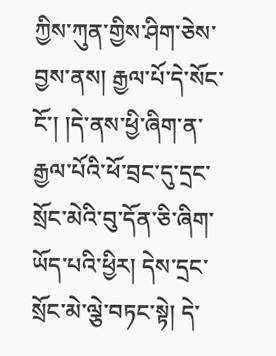ཀྱིས་ཀུན་གྱིས་ཤིག་ཅེས་བྱས་ནས། རྒྱལ་པོ་དེ་སོང་ངོ་། །དེ་ནས་ཕྱི་ཞིག་ན་རྒྱལ་པོའི་ཕོ་བྲང་དུ་དྲང་སྲོང་མེའི་བུ་དོན་ཅི་ཞིག་ཡོད་པའི་ཕྱིར། དེས་དྲང་སྲོང་མེ་ལྕེ་བཏང་སྟེ། དེ་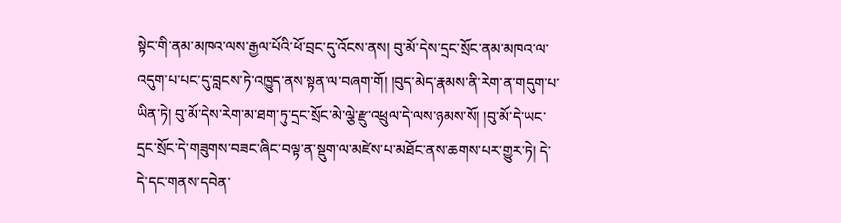སྟེང་གི་ནམ་མཁའ་ལས་རྒྱལ་པོའི་ཕོ་བྲང་དུ་འོངས་ནས། བུ་མོ་དེས་དྲང་སྲོང་ནམ་མཁའ་ལ་འདུག་པ་པང་དུ་བླངས་ཏེ་འཁྱུད་ནས་སྟན་ལ་བཞག་གོ། །བུད་མེད་རྣམས་ནི་རེག་ན་གདུག་པ་ཡིན་ཏེ། བུ་མོ་དེས་རེག་མ་ཐག་ཏུ་དྲང་སྲོང་མེ་ལྕེ་རྫུ་འཕྲུལ་དེ་ལས་ཉམས་སོ། །བུ་མོ་དེ་ཡང་དྲང་སྲོང་དེ་གཟུགས་བཟང་ཞིང་བལྟ་ན་སྡུག་ལ་མཛེས་པ་མཐོང་ནས་ཆགས་པར་གྱུར་ཏེ། དེ་དེ་དང་གནས་དབེན་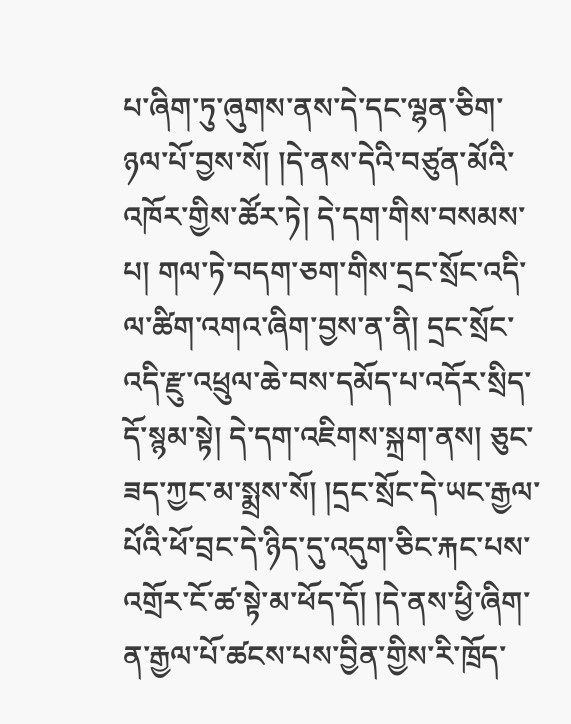པ་ཞིག་ཏུ་ཞུགས་ནས་དེ་དང་ལྷན་ཅིག་ཉལ་པོ་བྱས་སོ། །དེ་ནས་དེའི་བཙུན་མོའི་འཁོར་གྱིས་ཚོར་ཏེ། དེ་དག་གིས་བསམས་པ། གལ་ཏེ་བདག་ཅག་གིས་དྲང་སྲོང་འདི་ལ་ཚིག་འགའ་ཞིག་བྱས་ན་ནི། དྲང་སྲོང་འདི་རྫུ་འཕྲུལ་ཆེ་བས་དམོད་པ་འདོར་སྲིད་དོ་སྙམ་སྟེ། དེ་དག་འཇིགས་སྐྲག་ནས། ཅུང་ཟད་ཀྱང་མ་སྨྲས་སོ། །དྲང་སྲོང་དེ་ཡང་རྒྱལ་པོའི་ཕོ་བྲང་དེ་ཉིད་དུ་འདུག་ཅིང་རྐང་པས་འགྲོར་ངོ་ཚ་སྟེ་མ་ཕོད་དོ། །དེ་ནས་ཕྱི་ཞིག་ན་རྒྱལ་པོ་ཚངས་པས་བྱིན་གྱིས་རི་ཁྲོད་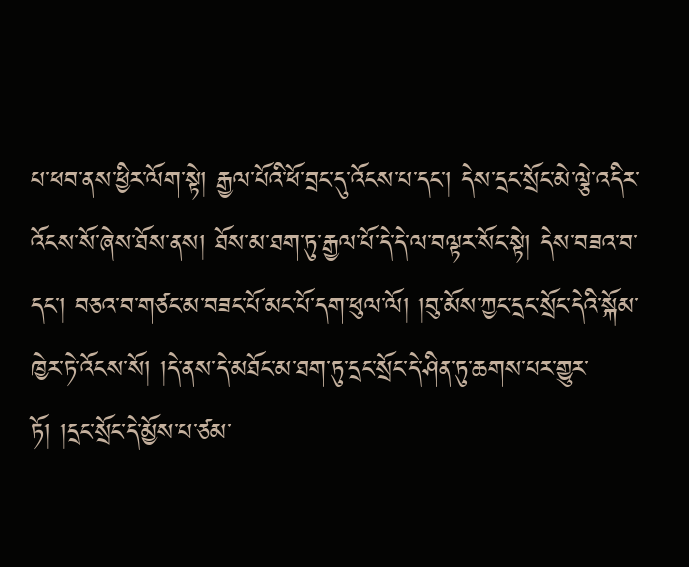པ་ཕབ་ནས་ཕྱིར་ལོག་སྟེ། རྒྱལ་པོའི་ཕོ་བྲང་དུ་འོངས་པ་དང་། དེས་དྲང་སྲོང་མེ་ལྕེ་འདིར་འོངས་སོ་ཞེས་ཐོས་ནས། ཐོས་མ་ཐག་ཏུ་རྒྱལ་པོ་དེ་དེ་ལ་བལྟར་སོང་སྟེ། དེས་བཟའ་བ་དང་། བཅའ་བ་གཙང་མ་བཟང་པོ་མང་པོ་དག་ཕུལ་ལོ། །བུ་མོས་ཀྱང་དྲང་སྲོང་དེའི་སྐོམ་ཁྱེར་ཏེ་འོངས་སོ། །དེ་ནས་དེ་མཐོང་མ་ཐག་ཏུ་དྲང་སྲོང་དེ་ཤིན་ཏུ་ཆགས་པར་གྱུར་ཏོ། །དྲང་སྲོང་དེ་མྱོས་པ་ཙམ་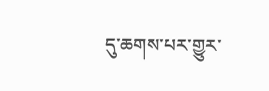དུ་ཆགས་པར་གྱུར་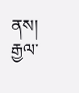ནས། རྒྱལ་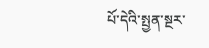པོ་དེའི་སྤྱན་སྔར་